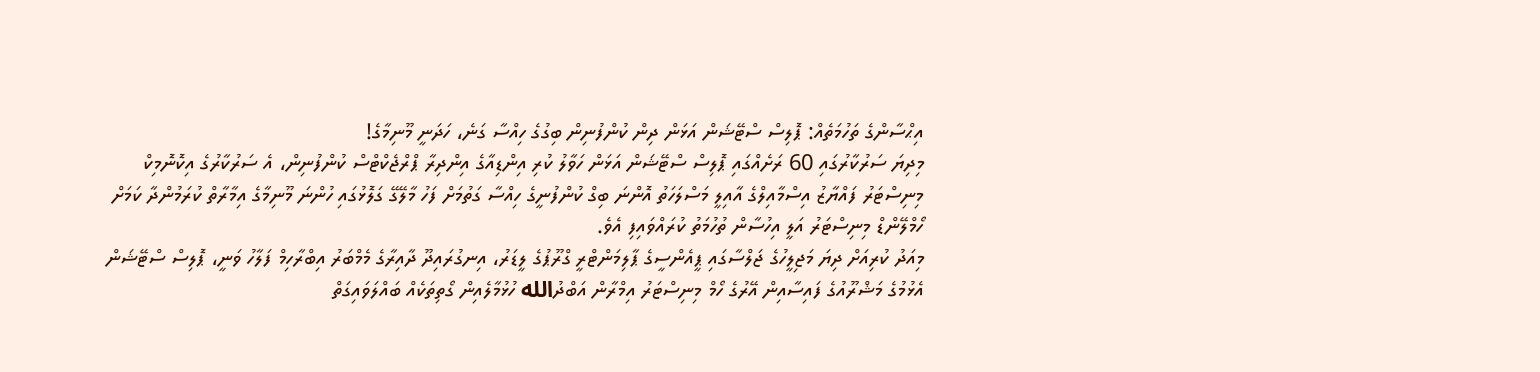އިޙްސާންގެ ތަހުމަތެއް: ޕޮލިސް ސްޓޭޝަން އަޅަން ދިން ކުންފުނިން ބިގުގެ ހިއްސާ ގަނެ، ހަދަނީ މޫނިމާގެ!
މިދިޔަ ސަރުކާރުގައި 60 ރަށެއްގައި ޕޮލިސް ސްޓޭޝަން އަޅަން ހަވާލު ކުރި އިންޑިއާގެ އިންދިރާ ޕްރްޖެކްޓްސް ކުންފުނިން، އެ ސަރުކާރުގެ އިކޮނޮމިކް މިނިސްޓަރު ފައްޔާޒު އިސްމާއިލްގެ އާއިލީ މަސްލަހަތު އޮންނަ ބިގް ކުންފުނީގެ ހިއްސާ ގަތުމަށް ފަހު މާލޭގޭ ގަލޮޅުގައި ހުންނަ މޫނިމާގެ އިމާރާތް ކުރަމުންދާ ކަމަށް ހޯމްލޭންޑް މިނިސްޓަރު އަލީ އިހުސާން ތުހުމަތު ކުރައްވައިފި އެވެ.
މިއަދު ކުރިއަށް ދިޔަ މަޖިލީހުގެ ޖަލްސާގައި ޕީއެންސީގެ ޕާލިމަންޓްރީ ގްރޫޕުގެ ލީޑަރު، އިނގުރައިދޫ ދާއިރާގެ މެމްބަރު އިބްރާހިމް ފަލާހު ވަނީ، ޕޮލިސް ސްޓޭޝަން އެޅުމުގެ މަޝްރޫއުގެ ފައިސާއިން އޭރުގެ ހޯމް މިނިސްޓަރު އިމްރާން އަބްދުالله ހުޅުމާލެއިން ގޯތިތަކެއް ބައްލަވައިގަތް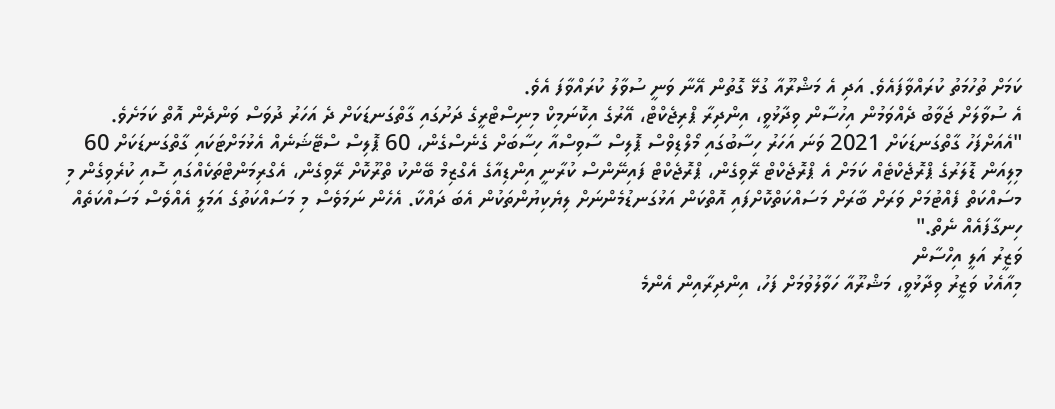ކަމަށް ތުހުމަތު ކުރައްވާފައެވެ. އަދި އެ މަޝްރޫއާ ގުޅޭ ގޮތުން އޭނާ ވަނީ ސުވާލު ކުރައްވާފަ އެވެ.
އެ ސުވާލަށް ޖަވާބު ދެއްވަމުން އިހުސާން ވިދާޅުވީ، އިންދިރާ ޕްރިޖެކްޓް، އޭރުގެ އިކޮނަމިކް މިނިސްޓްރީގެ ދަށުގައި ގާތްގަނޑަކަށް ދެ އަހަރު ދުވަސް ވަންދެން އޮތް ކަމަށެވެ.
"އެއަށްފަހު ގާތްގަނޑަކަށް 2021 ވަނަ އަހަރު ހިސާބުގައި މޯލްޑިވްސް ޕޮލިސް ސާވިސްއާ ހިސާބަށް ގެނެސްގެން، 60 ޕޮލިސް ސްޓޭޝަނެއް އެޅުމަށްޓަކައި ގާތްގަނޑަކަށް 60 މިލިއަން ޑޮލަރުގެ ޕްރޮޖެކްޓެއް ކަމަށް އެ ޕްރޮޖެކްޓް ރޭވިގެން، ޕްރޮޖެކްޓް ފައިނޭންސް ކުރާނީ އިންޑިއާގެ އެގްޒިމް ބޭންކު ތްރޫކޮށް ރޭވިގެން، އެގްރިމަންޓްތަކެއްގައި ސޮއި ކުރެވިގެން މި މސައްކަތް ފެއްޓުމަށް ވަރަށް ބާރަށް މަސައްކަތްކޮށްފައި އޮތްކަން އަޅުގަނޑުމެންނަށް ލިޔެކިޔުންތަކުން އެބަ ދައްކާ. އެހެން ނަމަވެސް މި މަސައްކަތުގެ އަމަލީ އެއްވެސް މަސައްކަތެއް ހިނގާފައެއް ނެތް."
ވަޒީރު އަލީ އިހްސާން
މިއާއެކު ވަޒީރު ވިދާޅުވީ، މަޝްރޫއާ ހަވާލުވުމަށް ފަހު، އިންދިރާއިން އެންމެ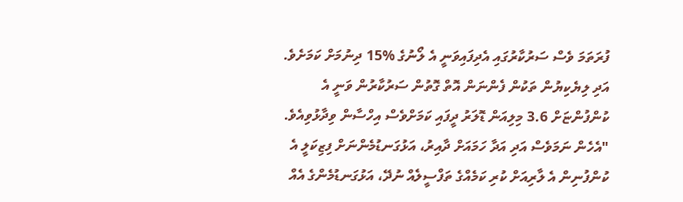ފުރަތަމަ ވެސް ސަރުކާރުގައި އެދިފައިވަނީ އެ ލޯނުގެ %15 ދިނުމަށް ކަމަށެވެ. އަދި ލިޔެކިޔުން ތަކުން ފެންނަން އޮތް ގޮތުން ސަރުކާރުން ވަނީ އެ ކުންފުންޏަށް 3.6 މިލިއަން ޑޮލަރު ދީފައި ކަމަށްވެސް އިހްސާން ވިދާޅުވިއެވެ.
"އެހެން ނަމަވެސް އަދި އަދާ ހަމައަށް ދާއިރު، އަޅުގަނޑުމެންނަށް ފިޒިކަލީ އެ ކުންފުނިން އެ ލާރިއަށް ކުރި ކަމެއްގެ ތަފްސީލެއް ނުދޭ، އަޅުގަނޑުމެންގެ އެއް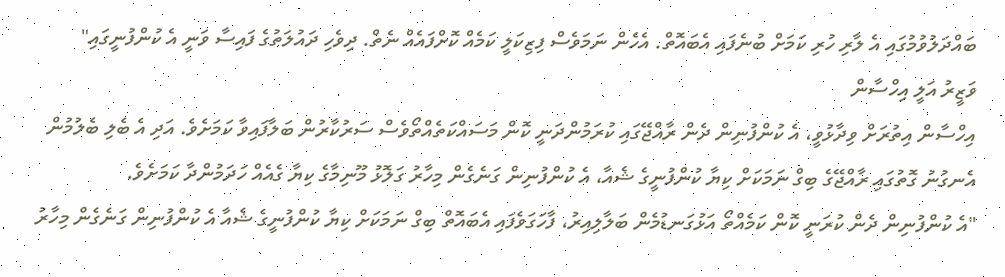ބައްދަލުވުމުގައި އެ ލާރި ހުރި ކަމަށް ބުނެފައި އެބައޮތް. އެހެން ނަމަވެސް ފިޒިކަލީ ކަމެއް ކޮށްފައެއް ނެތް. ދިވެހި ދައުލަތުގެ ފައިސާ ވަނީ އެ ކުންފުނީގައި"
ވަޒީރު އަލީ އިހްސާން
އިހްސާން އިތުރަށް ވިދާޅުވީ، އެ ކުންފުނިން ދެން ރާއްޖޭގައި ކުރަމުންދަނީ ކޮން މަސައްކަތެއްތޯވެސް ސަރުކާރުން ބަލާފައިވާ ކަމަށެވެ. އަދި އެ ބެލި ބެލުމުން އެނގުނު ގޮތުގައި ރާއްޖޭގެ ބިގް ނަމަކަށް ކިޔާ ކުންފުނީގެ ޝެއާ، އެ ކުންފުނިން ގަނެގެން މިހާރު ގަލޮޅު މޫނިމާގެ ކިޔާ ގެއެއް ހަދަމުންދާ ކަމަށެވެ.
"އެ ކުންފުނިން ދެން ކުރަނީ ކޮން ކަމެއްތޯ އަޅުގަނޑުމެން ބަލާލިއިރު، ފާހަގަވެފައި އެބައޮތް ބިގް ނަމަކަށް ކިޔާ ކުންފުނީގެ ޝެއާ އެ ކުންފުނިން ގަނެގެން މިހާރު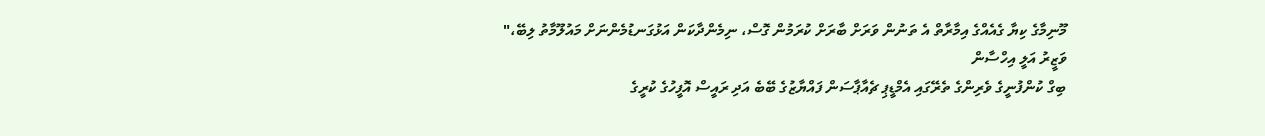މޫނިމާގެ ކިޔާ ގެއެއްގެ އިމާރާތް އެ ތަނުން ވަރަށް ބާރަށް ކުރަމުން ގޮސް، ނިމެންދާކަން އަޅުގަނޑުމެންނަށް މައުލޫމާތު ލިބޭ،"
ވަޒީރު އަލީ އިހްސާން
ބިގް ކުންފުނީގެ ވެރިންގެ ތެރޭގައި އެމްޑީޕި ޗެއާޕާސަން ފައްޔާޒުގެ ބޭބެ އަދި ރައީސް އޮފީހުގެ ކުރީގެ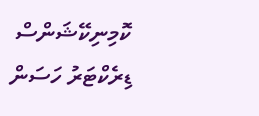ކޮމިނިކޭޝަންސް ޑިރެކްޓަރު ހަސަން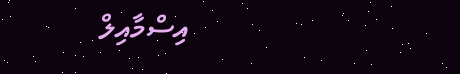އިސްމާއިލް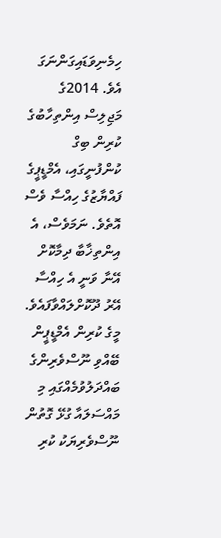ހިމެނިވަޑައިގަންނަގަ އެވެ. 2014ގެ މަޖިލިސް އިންތިހާބުގެ ކުރިން ބިގް ކުންފުނީގައި، އެމްޑީޕީގެ ފައްޔާޒުގެ ހިއްސާ ވެސް އޮތެވެ. ނަމަވެސް، އެ އިންތިޚާބާ ދިމާކޮށް އޭނާ ވަނީ އެ ހިއްސާ އޭރު ދޫކޮށްލައްވާފައެވެ.
މީގެ ކުރިން އެމްޑީޕީން ބޭއްވި ނޫސްވެރިންގެ ބައްދަލުވުމެއްގައި މި މައްސަލައާ ގުޅޭ ގޮތުން ނޫސްވެރިޔަކު ކުރި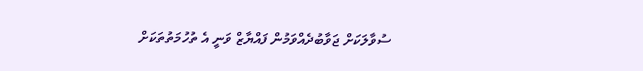ސުވާލަކަށް ޖަވާބުދެއްވަމުން ފައްޔާޒް ވަނީ އެ ތުހުމަތުތަކަށް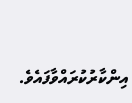އިންކާރުކުރައްވާފައެވެ.